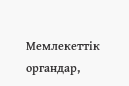Мемлекеттік органдар,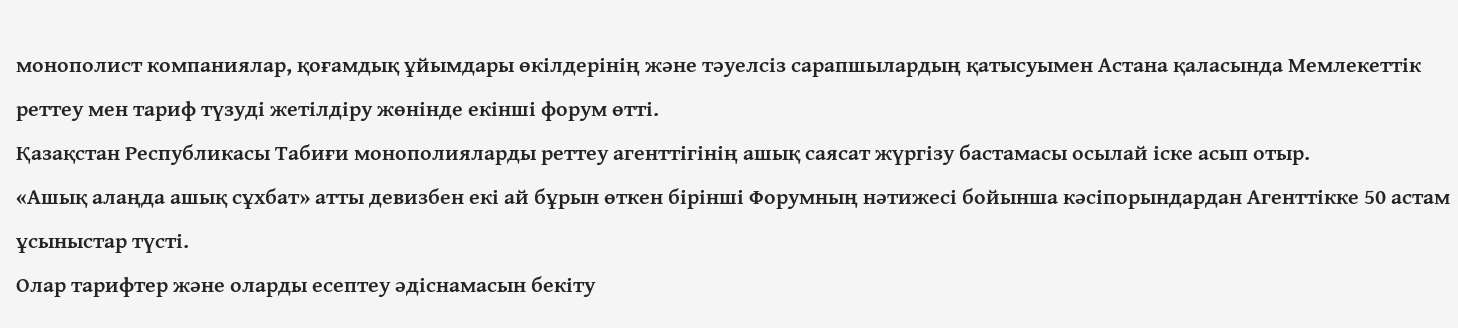монополист компаниялар, қоғамдық ұйымдары өкілдерінің және тәуелсіз сарапшылардың қатысуымен Астана қаласында Мемлекеттік реттеу мен тариф түзуді жетілдіру жөнінде екінші форум өтті.
Қазақстан Республикасы Табиғи монополияларды реттеу агенттігінің ашық саясат жүргізу бастамасы осылай іске асып отыр.
«Ашық алаңда ашық сұхбат» атты девизбен екі ай бұрын өткен бірінші Форумның нәтижесі бойынша кәсіпорындардан Агенттікке 50 астам ұсыныстар түсті.
Олар тарифтер және оларды есептеу әдіснамасын бекіту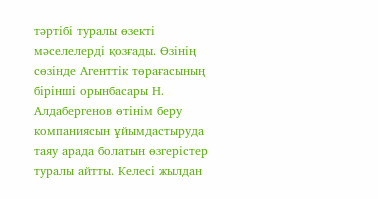тәртібі туралы өзекті мәселелерді қозғады. Өзінің сөзінде Агенттік төрағасының бірінші орынбасары Н. Алдабергенов өтінім беру компаниясын ұйымдастыруда таяу арада болатын өзгерістер туралы айтты. Келесі жылдан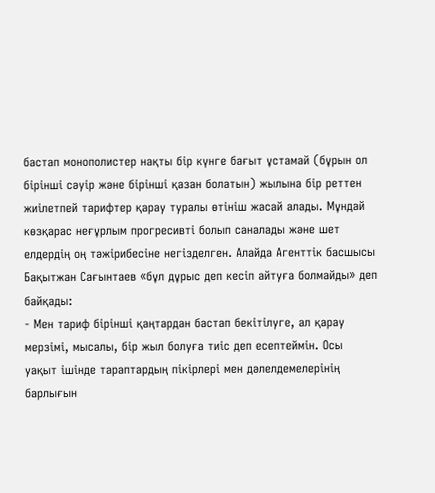бастап монополистер нақты бір күнге бағыт ұстамай (бұрын ол бірінші сәуір және бірінші қазан болатын) жылына бір реттен жиілетпей тарифтер қарау туралы өтініш жасай алады. Мұндай көзқарас неғұрлым прогресивті болып саналады және шет елдердің оң тәжірибесіне негізделген. Алайда Агенттік басшысы Бақытжан Сағынтаев «бұл дұрыс деп кесіп айтуға болмайды» деп байқады:
- Мен тариф бірінші қаңтардан бастап бекітілуге, ал қарау мерзімі, мысалы, бір жыл болуға тиіс деп есептеймін. Осы уақыт ішінде тараптардың пікірлері мен дәлелдемелерінің барлығын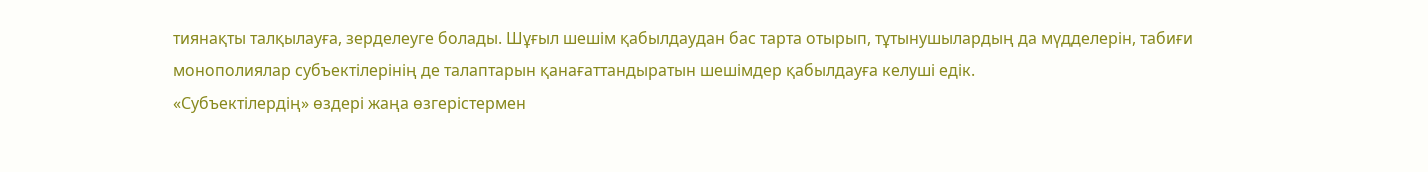тиянақты талқылауға, зерделеуге болады. Шұғыл шешім қабылдаудан бас тарта отырып, тұтынушылардың да мүдделерін, табиғи монополиялар субъектілерінің де талаптарын қанағаттандыратын шешімдер қабылдауға келуші едік.
«Субъектілердің» өздері жаңа өзгерістермен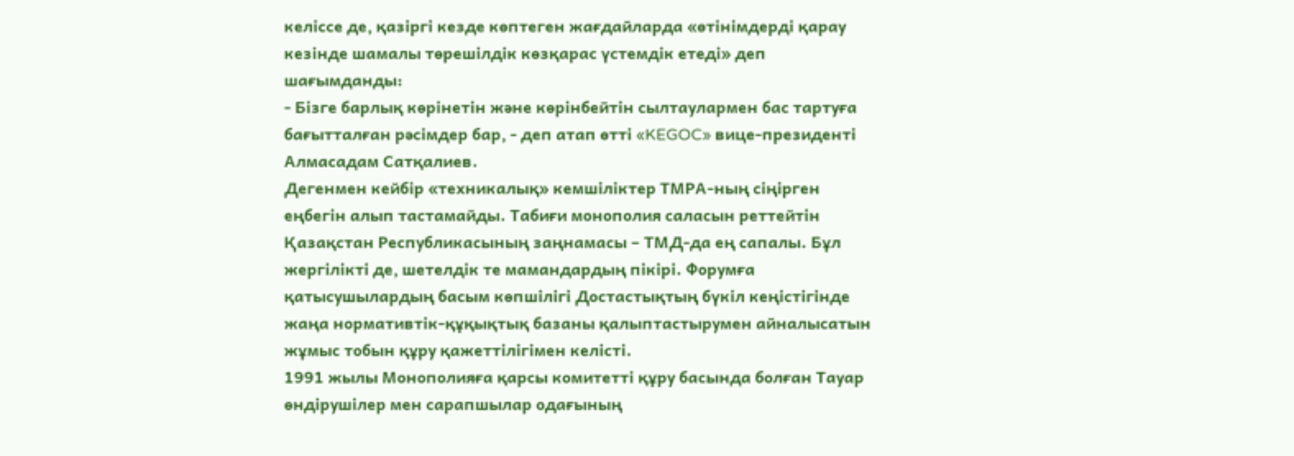келіссе де, қазіргі кезде көптеген жағдайларда «өтінімдерді қарау кезінде шамалы төрешілдік көзқарас үстемдік етеді» деп шағымданды:
- Бізге барлық көрінетін және көрінбейтін сылтаулармен бас тартуға бағытталған рәсімдер бар, - деп атап өтті «KEGOC» вице-президенті Алмасадам Сатқалиев.
Дегенмен кейбір «техникалық» кемшіліктер ТМРА-ның сіңірген еңбегін алып тастамайды. Табиғи монополия саласын реттейтін Қазақстан Республикасының заңнамасы – ТМД-да ең сапалы. Бұл жергілікті де, шетелдік те мамандардың пікірі. Форумға қатысушылардың басым көпшілігі Достастықтың бүкіл кеңістігінде жаңа нормативтік-құқықтық базаны қалыптастырумен айналысатын жұмыс тобын құру қажеттілігімен келісті.
1991 жылы Монополияға қарсы комитетті құру басында болған Тауар өндірушілер мен сарапшылар одағының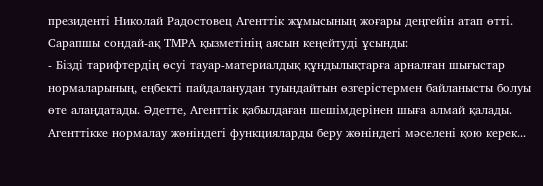президенті Николай Радостовец Агенттік жұмысының жоғары деңгейін атап өтті. Сарапшы сондай-ақ ТМРА қызметінің аясын кеңейтуді ұсынды:
- Бізді тарифтердің өсуі тауар-материалдық құндылықтарға арналған шығыстар нормаларының, еңбекті пайдаланудан туындайтын өзгерістермен байланысты болуы өте алаңдатады. Әдетте, Агенттік қабылдаған шешімдерінен шыға алмай қалады. Агенттікке нормалау жөніндегі функцияларды беру жөніндегі мәселені қою керек...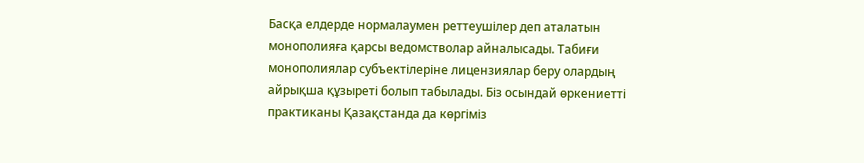Басқа елдерде нормалаумен реттеушілер деп аталатын монополияға қарсы ведомстволар айналысады. Табиғи монополиялар субъектілеріне лицензиялар беру олардың айрықша құзыреті болып табылады. Біз осындай өркениетті практиканы Қазақстанда да көргіміз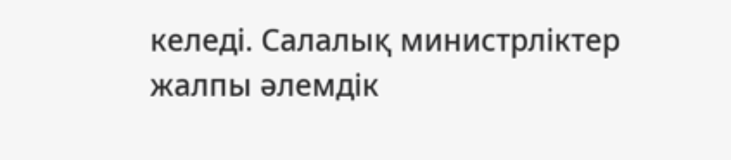келеді. Салалық министрліктер жалпы әлемдік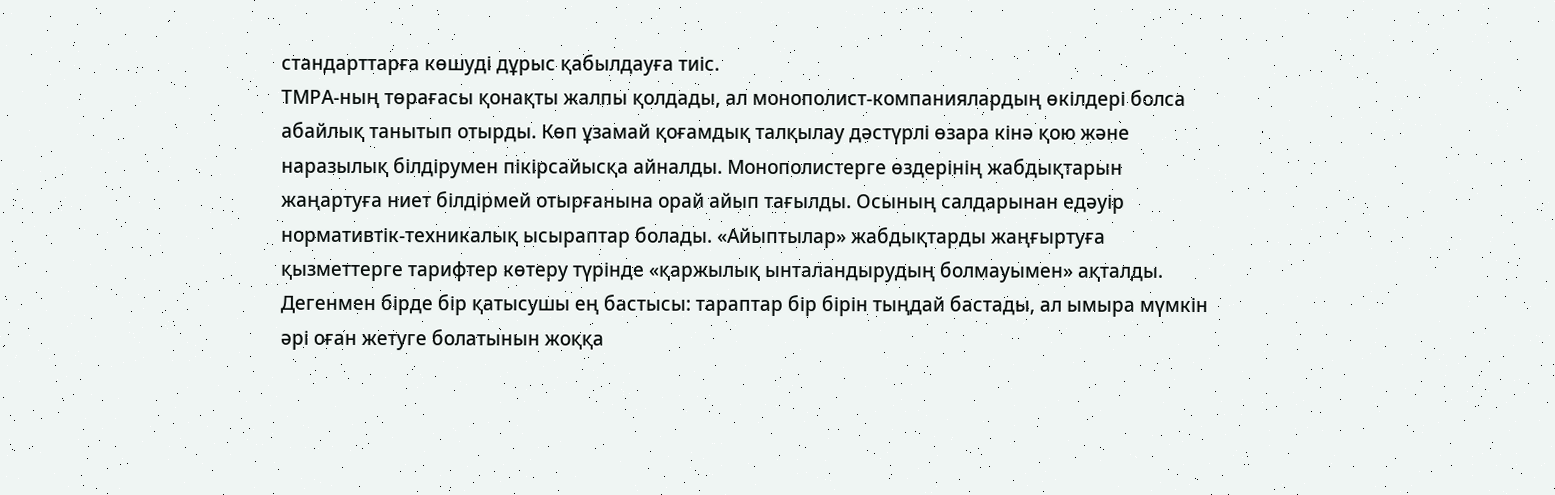стандарттарға көшуді дұрыс қабылдауға тиіс.
ТМРА-ның төрағасы қонақты жалпы қолдады, ал монополист-компаниялардың өкілдері болса абайлық танытып отырды. Көп ұзамай қоғамдық талқылау дәстүрлі өзара кінә қою және наразылық білдірумен пікірсайысқа айналды. Монополистерге өздерінің жабдықтарын жаңартуға ниет білдірмей отырғанына орай айып тағылды. Осының салдарынан едәуір нормативтік-техникалық ысыраптар болады. «Айыптылар» жабдықтарды жаңғыртуға қызметтерге тарифтер көтеру түрінде «қаржылық ынталандырудың болмауымен» ақталды. Дегенмен бірде бір қатысушы ең бастысы: тараптар бір бірін тыңдай бастады, ал ымыра мүмкін әрі оған жетуге болатынын жоққа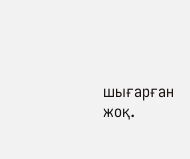шығарған жоқ.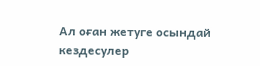Ал оған жетуге осындай кездесулер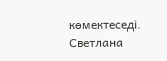көмектеседі.
Светлана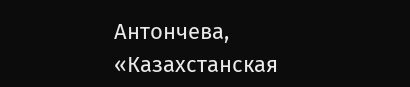Антончева, «Казахстанская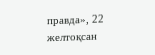правда», 22 желтоқсан